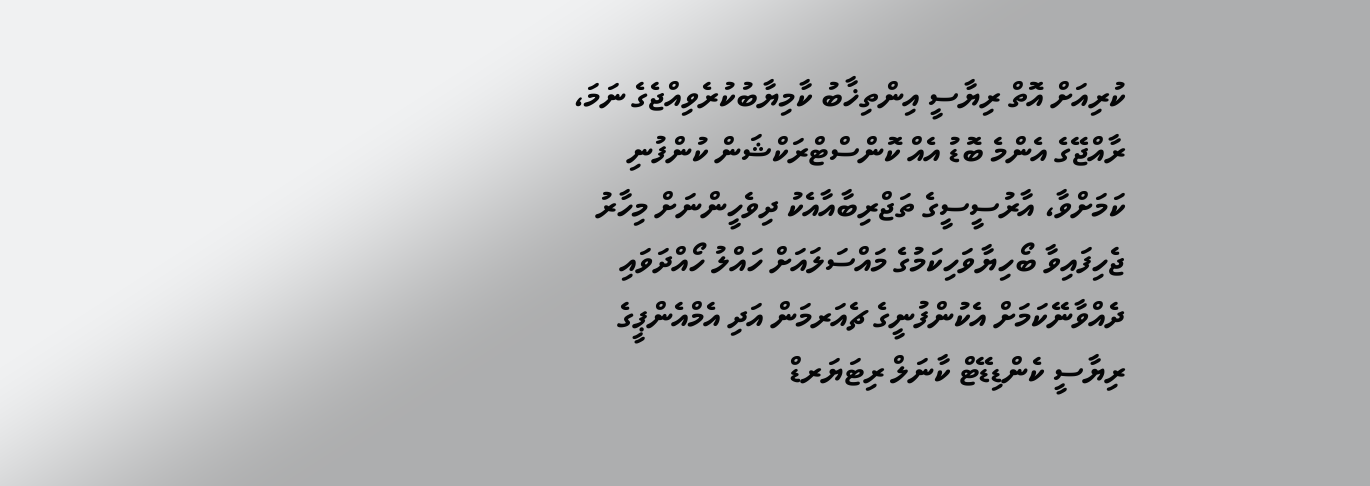ކުރިއަށް އޮތް ރިޔާސީ އިންތިޚާބު ކާމިޔާބުކުރެވިއްޖެގެ ނަމަ، ރާއްޖޭގެ އެންމެ ބޮޑު އެއް ކޮންސްޓްރަކްޝަން ކުންފުނި ކަމަށްވާ، އާރުސީސީގެ ތަޖްރިބާއާއެކު ދިވެހީންނަށް މިހާރު ޖެހިފައިވާ ބޯހިޔާވަހިކަމުގެ މައްސަލައަށް ހައްލު ހޯއްދަވައި ދެއްވާނޭކަމަށް އެކުންފުނީގެ ޗެއަރމަން އަދި އެމްއެންޕީގެ ރިޔާސީ ކެންޑިޑޭޓް ކާނަލް ރިޓަޔަރޑް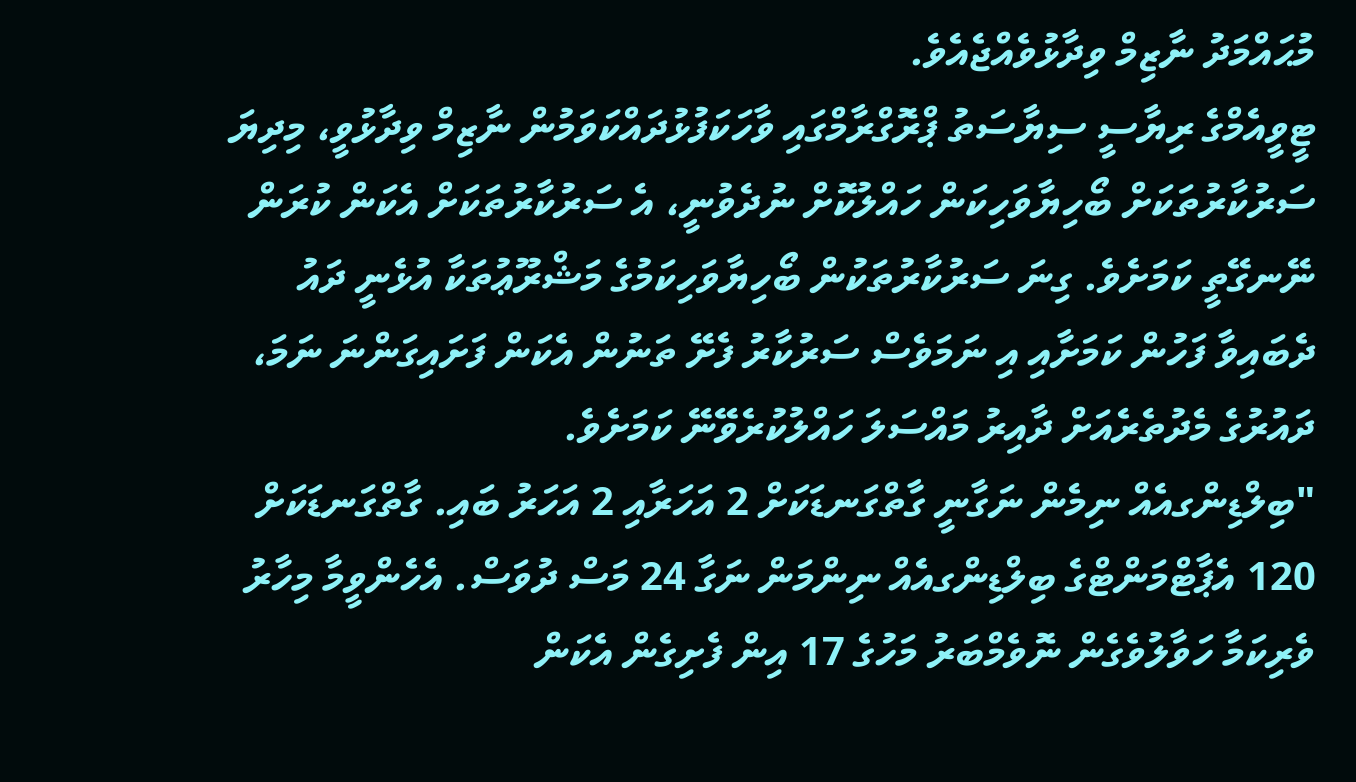މުޙައްމަދު ނާޒިމް ވިދާޅުވެއްޖެއެވެ.
ޓީވީއެމްގެ ރިޔާސީ ސިޔާސަތު ޕްރޮގްރާމްގައި ވާހަކަފުޅުދައްކަވަމުން ނާޒިމް ވިދާޅުވީ، މިދިޔަ ސަރުކާރުތަކަށް ބޯހިޔާވަހިކަން ހައްލުކޮށް ނުދެވުނީ، އެ ސަރުކާރުތަކަށް އެކަން ކުރަން ނޭނގޭތީ ކަމަށެވެ. ގިނަ ސަރުކާރުތަކުން ބޯހިޔާވަހިކަމުގެ މަޝްރޫޢުތަކާ އުޅެނީ ދައު ދެބައިވާ ފަހުން ކަމަށާއި އި ނަމަވެސް ސަރުކާރު ފެށޭ ތަނުން އެކަން ފަށައިގަންނަ ނަމަ، ދައުރުގެ މެދުތެރެއަށް ދާއިރު މައްސަލަ ހައްލުކުރެވޭނޭ ކަމަށެވެ.
"ބިލްޑިންގއެއް ނިމެން ނަގާނީ ގާތްގަނޑަކަށް 2 އަހަރާއި 2 އަހަރު ބައި. ގާތްގަނޑަކަށް 120 އެޕާޓްމަންޓްގެ ބިލްޑިންގއެއް ނިންމަން ނަގާ 24 މަސް ދުވަސް. އެހެންވީމާ މިހާރު ވެރިކަމާ ހަވާލުވެގެން ނޮވެމްބަރު މަހުގެ 17 އިން ފެށިގެން އެކަން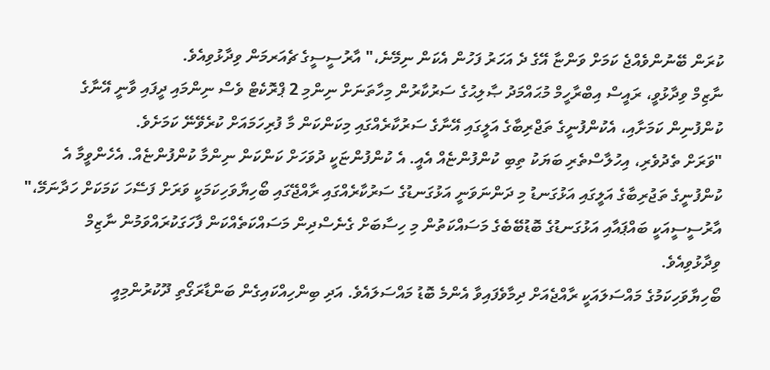ކުރަން ބޭނުންވެއްޖެ ކަމަށް ވަންޏާ އޭގެ ދެ އަހަރު ފަހުން އެކަން ނިމޭނެ،" އާރުސީސީގެ ޗެއަރމަން ވިދާޅުވިއެވެ.
ނާޒިމް ވިދާޅުވީ، ރައީސް އިބްރާހީމް މުޙައްމަދު ޞާލިޙުގެ ސަރުކާރުން މިހާތަނަށް ނިންމި 2 ޕްރޮކެޓް ވެސް ނިންމައި ދީފައި ވާނީ އޭނާގެ ކުންފުނިން ކަމަށާއި، އެކުންފުނީގެ ތަޖްރިބާގެ އަލީގައި އޭނާގެ ސަރުކާރެއްގައި މިކަންކަން މާ ފުރިހަމައަށް ކުރެވޭނޭ ކަމަށެވެ.
"ވަރަށް ތެދުވެރި، އިހުލާސްތެރި ބަޔަކު ތިބި ކުންފުންޏެއް އެއީ. އެ ކުންފުންޏަކީ ދުވަހަށް ކަންކަން ނިންމާ ކުންފުންޏެއް. އެހެންވީމާ އެ ކުންފުނީގެ ތަޖުރިބާގެ އަލީގައި އަޅުގަނޑު މި ދަންނަވަނީ އަޅުގަނޑުގެ ސަރުކާރެއްގައި ރާއްޖޭގައި ބޯހިޔާވަހިކަމަކީ ވަރަށް ފަސޭހަ ކަމަކަށް ހަދާނަމޭ،" އާރުސީސީއަކީ ބައްޕައާއި އަޅުގަނޑުގެ ބޮޑުބޭބެގެ މަސައްކަތުން މި ހިސާބަށް ގެނެސްދިން މަސައްކަތެއްކަން ފާހަގަކުރައްވަމުން ނާޒިމް ވިދާޅުވިއެވެ.
ބޯހިޔާވަހިކަމުގެ މައްސަލައަކީ ރާއްޖެއަށް ދިމާވެފައިވާ އެންމެ ބޮޑު މައްސަލައެވެ. އަދި ބިންހިއްކައިގެން ބަންޑާރަގޯތި ދޫކުރުންމިއީ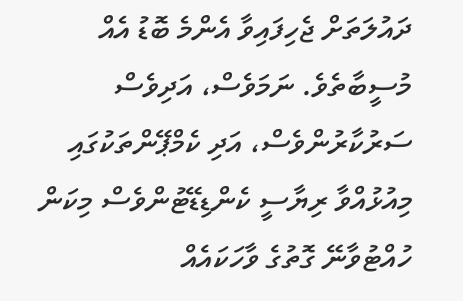ދައުލަތަށް ޖެހިފައިވާ އެންމެ ބޮޑު އެއް މުސީބާތެވެ. ނަމަވެސް، އަދިވެސް ސަރުކާރުންވެސް، އަދި ކެމްޕޭންތަކުގައި މިއުޅުއްވާ ރިޔާސީ ކެންޑިޑޭޓުންވެސް މިކަން ހުއްޓުވާނޭ ގޮތުގެ ވާހަކައެއް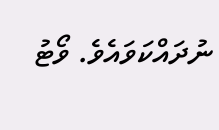ނުދައްކަވައެވެ. ވޯޓު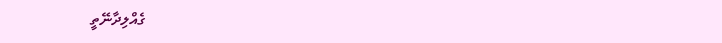ގެއްލިދާނޭތީ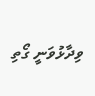ވިދާޅުވަނީ ގޯތި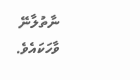ނާތުލާނޭ ވާހަކައެވެ.